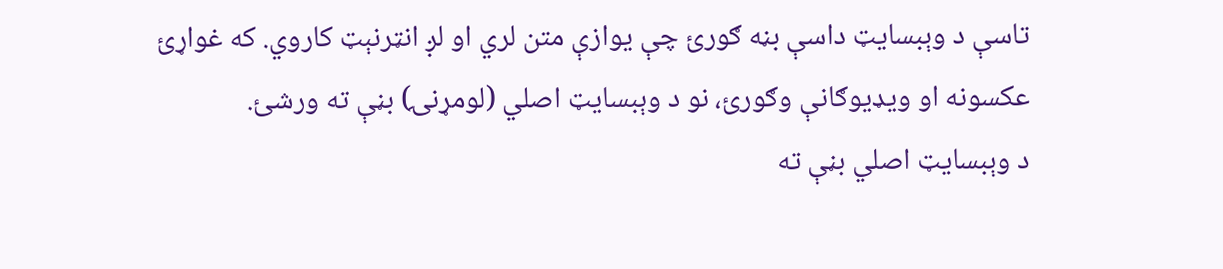تاسې د وېبسایټ داسې بڼه ګورئ چې یوازې متن لري او لږ انټرنېټ کاروي. که غواړئ عکسونه او ویډیوګانې وګورئ، نو د وېبسایټ اصلي (لومړنۍ) بڼې ته ورشئ.
د وېبسایټ اصلي بڼې ته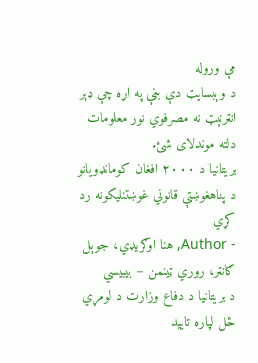مې وروله
د وېبسایټ دې بڼې په اړه چې ډېر انټرنېټ نه مصرفوي نور معلومات دلته موندلای شئ.
بریتانیا د ۲۰۰۰ افغان کومانډویانو د پناهغوښتې قانوني غوښتنلیکونه رد کړي
- Author, هنا اوګریډي، جوېل ګانټر، روري ټینمن – بيبيسي
د بریتانیا د دفاع وزارت د لومړي ځل لپاره تایید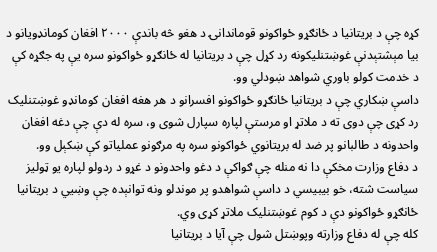کړه چې د بریتانیا د ځانګړو ځواکونو قوماندانۍ د هغو څه باندې ۲۰۰۰ افغان کومانډویانو د بیا مېشتېدنې غوښتنلیکونه رد کړل چې د بریتانیا له ځانګړو ځواکونو سره یې په جګړه کې د خدمت کولو باوري شواهد ښودلي وو.
داسې ښکاري چې د بریتانیا ځانګړو ځواکونو افسرانو د هر هغه افغان کومانډو غوښتنلیک رد کړی چې دوی ته د ملاتړ او مرستې لپاره سپارل شوی و، سره له دې چې دغه افغان واحدونه د طالبانو پر ضد له بریتانوي ځواکونو سره په مرګونو عملیاتو کې ښکېل وو.
د دفاع وزارت مخکې دا نه منله چې ګواکې د دغو واحدونو د غړو د ردولو لپاره یو ټولیز سیاست شته، خو بيبيسي د داسې شواهدو پر موندلو ونه توانېده چې وښيي د بریتانیا ځانګړو ځواکونو دې د کوم غوښتنلیک ملاتړ کړی وي.
کله چې له دفاع وزارته وپوښتل شول چې آیا د بریتانیا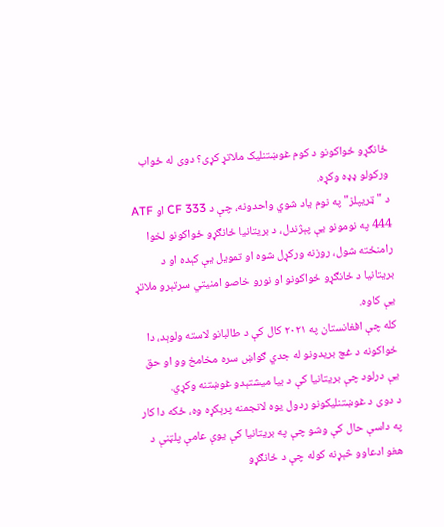ځانګړو ځواکونو د کوم غوښتنلیک ملاتړ کړی؟ دوی له ځواب ورکولو ډډه وکړه.
د "ټریپلز" په نوم یاد شوي واحدونه، چې د CF 333 او ATF 444 په نومونو یې پېژندل، د بریتانیا ځانګړو ځواکونو لخوا رامنځته شول، روزنه ورکړل شوه او تمویل یې کېده او د بریتانیا د ځانګړو ځواکونو او نورو خاصو امنیتي سرتېرو ملاتړ یې کاوه.
کله چې افغانستان په ۲۰۲۱ کال کې د طالبانو لاسته ولوېد، دا ځواکونه د غچ بریدونو له جدي ګواښ سره مخامخ وو او حق یې درلود چې بریتانیا کې د بیا میشتېدو غوښتنه وکړي.
د دوی د غوښتنلیکونو ردول یوه لانجمنه پرېکړه وه، ځکه دا کار په داسې حال کې وشو چې په بریتانیا کې یوې عامې پلټنې د هغو ادعاوو څېړنه کوله چې د ځانګړو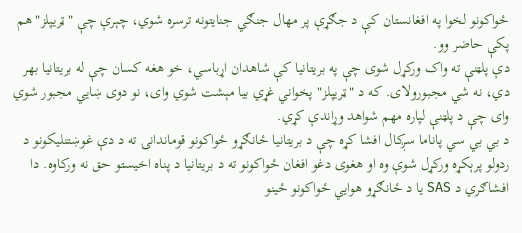ځواکونو لخوا په افغانستان کې د جګړې پر مهال جنګي جنایتونه ترسره شوي، چېرې چې "ټریپلز" هم پکې حاضر وو.
دې پلټنې ته واک ورکړل شوی چې په بریتانیا کې شاهدان اړباسي، خو هغه کسان چې له بریتانیا بهر دي، نه شي مجبورولای. که د "ټریپلز" پخواني غړي بیا مېشت شوي وای، نو دوی ښايي مجبور شوي وای چې د پلټنې لپاره مهم شواهد وړاندې کړي.
د بي بي سي پاناما سږکال افشا کړه چې د بریتانیا ځانګړو ځواکونو قوماندانۍ ته د دې غوښتنلیکونو د ردولو پرېکړه ورکړل شوې وه او هغوی دغو افغان ځواکونو ته د بریتانیا د پناه اخیستو حق نه ورکاوه. دا افشاګري د SAS یا د ځانګړو هوايي ځواکونو ځینو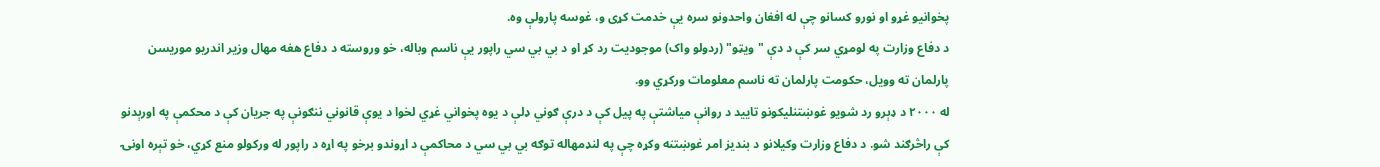پخوانیو غړو او نورو کسانو چې له افغان واحدونو سره یې خدمت کړی و، غوسه پارولې وه.
د دفاع وزارت په لومړي سر کې د دې "ویټو" (ردولو واک) موجودیت رد کړ او د بي بي سي راپور یې ناسم وباله، خو وروسته د دفاع هغه مهال وزیر اندریو موریسن پارلمان ته وویل، حکومت پارلمان ته ناسم معلومات ورکړي وو.
له ۲۰۰۰ د ډېرو رد شویو غوښتنلیکونو تایید د روانې میاشتې په پیل کې د درې ګوني ډلې د یوه پخواني غړي لخوا د یوې قانوني ننګونې په جریان کې د محکمې په اورېدنو کې راڅرګند شو. د دفاع وزارت وکیلانو د بندیز امر غوښتنه وکړه چې په لنډمهاله توګه بي بي سي د محاکمې د اړوندو برخو په اړه د راپور له ورکولو منع کړي، خو تېره اونۍ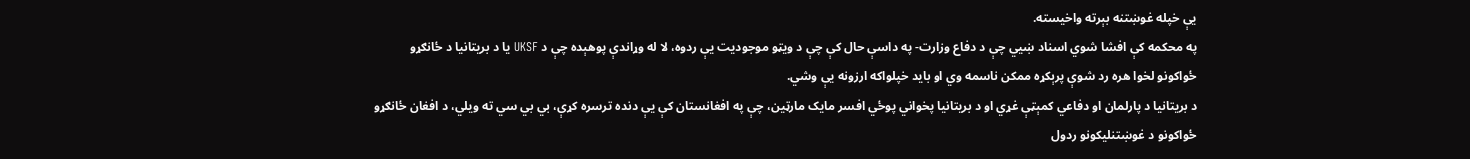یې خپله غوښتنه بېرته واخیسته.
په محکمه کې افشا شوي اسناد ښيي چې د دفاع وزارت- په داسې حال کې چې د ویټو موجودیت یې ردوه، لا له وړاندې پوهېده چې د UKSF یا د بریتانیا د ځانګړو ځواکونو لخوا هره رد شوې پرېکړه ممکن ناسمه وي او باید خپلواکه ارزونه یې وشي.
د بریتانیا د پارلمان او دفاعي کمېټې غړي او د بریتانیا پخواني پوځي افسر مایک مارټین، چې په افغانستان کې یې دنده ترسره کړې، بي بي سي ته ویلي، د افغان ځانګړو ځواکونو د غوښتنلیکونو ردول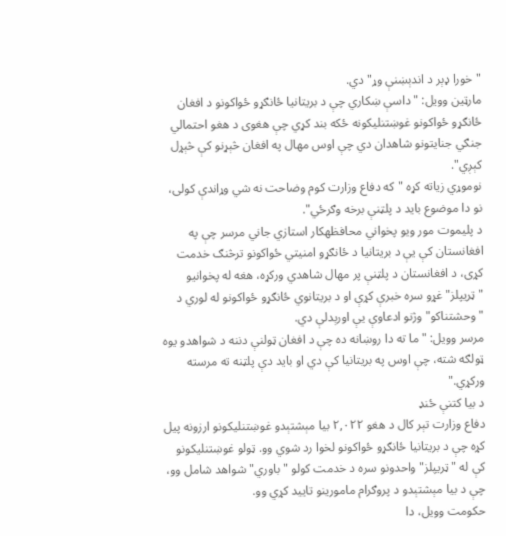"خورا ډېر د اندېښنې وړ" دي.
مارټین وویل: "داسې ښکاري چې د بریتانیا ځانګړو ځواکونو د افغان ځانګړو ځواکونو غوښتنلیکونه ځکه بند کړي چې هغوی د هغو احتمالي جنګي جنایتونو شاهدان دي چې اوس مهال په افغان څېړنو کې څېړل کېږي".
نوموړي زیاته کړه "که دفاع وزارت کوم وضاحت نه شي وړاندې کولی، نو دا موضوع باید د پلټنې برخه وګرځي".
د پلیموت مور ویو پخواني محافظهکار استازي جاني مرسر چې په افغانستان کې یې د بریتانیا د ځانګړو امنیتي ځواکونو ترڅنګ خدمت کړی، د افغانستان د پلټنې پر مهال شاهدي ورکړه، هغه له پخوانیو "ټریپلز" غړو سره خبرې کړې او د بریتانوي ځانګړو ځواکونو له لوري د "وحشتناکو" وژنو ادعاوې یې اورېدلې دي.
مرسر وویل: "ما ته دا روښانه ده چې د افغان ټولنې دننه د شواهدو یوه ټولګه شته، چې اوس په بریتانیا کې دي او باید دې پلټنه ته مرسته ورکړي."
د بیا کتنې ځنډ
دفاع وزارت تېر کال د هغو ۲,۰۲۲ بیا مېشتېدو غوښتنلیکونو ارزونه پیل کړه چې د بریتانیا ځانګړو ځواکونو لخوا رد شوي وو. ټولو غوښتنلیکونو کې له "ټریپلز" واحدونو سره د خدمت کولو "باوري" شواهد شامل وو، چې د بیا مېشتېدو د پروګرام مامورینو تایید کړي وو.
حکومت وویل، دا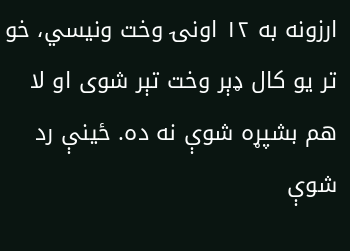ارزونه به ۱۲ اونۍ وخت ونیسي، خو تر یو کال ډېر وخت تېر شوی او لا هم بشپړه شوې نه ده. ځینې رد شوې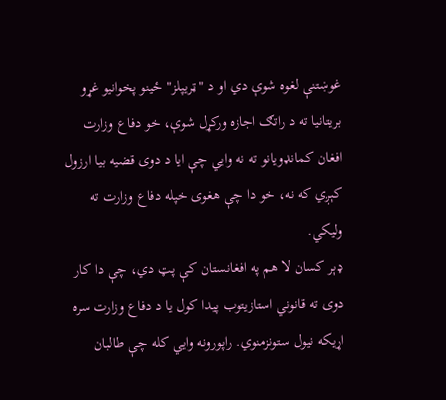غوښتنې لغوه شوې دي او د "ټریپلز" ځینو پخوانیو غړو بریتانیا ته د راتګ اجازه ورکړل شوې، خو دفاع وزارت افغان کمانډویانو ته نه وايي چې ایا د دوی قضیه بیا ارزول کېږي که نه، خو دا چې هغوی خپله دفاع وزارت ته ولیکي.
ډېر کسان لا هم په افغانستان کې پټ دي، چې دا کار دوی ته قانوني استازیتوب پیدا کول یا د دفاع وزارت سره اړیکه نیول ستونزمنوي. راپورونه وايي کله چې طالبان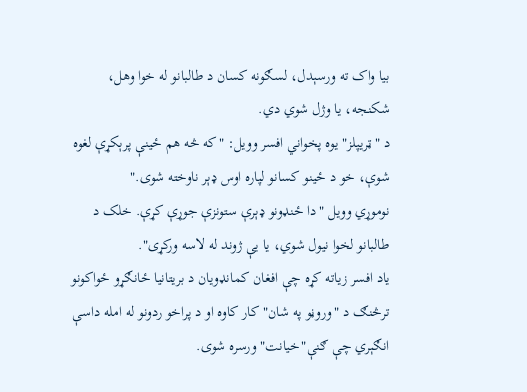بیا واک ته ورسېدل، لسګونه کسان د طالبانو له خوا وهل، شکنجه، یا وژل شوي دي.
د "ټریپلز" یوه پخواني افسر وویل: "که څه هم ځینې پرېکړې لغوه شوې، خو د ځینو کسانو لپاره اوس ډېر ناوخته شوی."
نوموړي وویل "دا ځنډونو ډېرې ستونزې جوړې کړې. خلک د طالبانو لخوا نیول شوي، یا یې ژوند له لاسه ورکړی".
یاد افسر زیاته کړه چې افغان کمانډویان د بریتانیا ځانګړو ځواکونو ترڅنګ د "وروڼو په شان" کار کاوه او د پراخو ردونو له امله داسې انګېري چې ګنې"خیانت" ورسره شوی.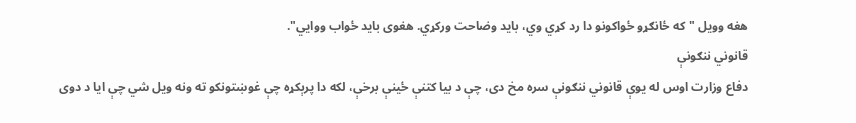هغه وویل "که ځانګړو ځواکونو دا رد کړي وي، باید وضاحت ورکړي. هغوی باید ځواب ووايي".
قانوني ننګونې
دفاع وزارت اوس له یوې قانوني ننګونې سره مخ دی، چې د بیا کتنې ځینې برخې، لکه دا پرېکړه چې غوښتونکو ته ونه ویل شي چې ایا د دوی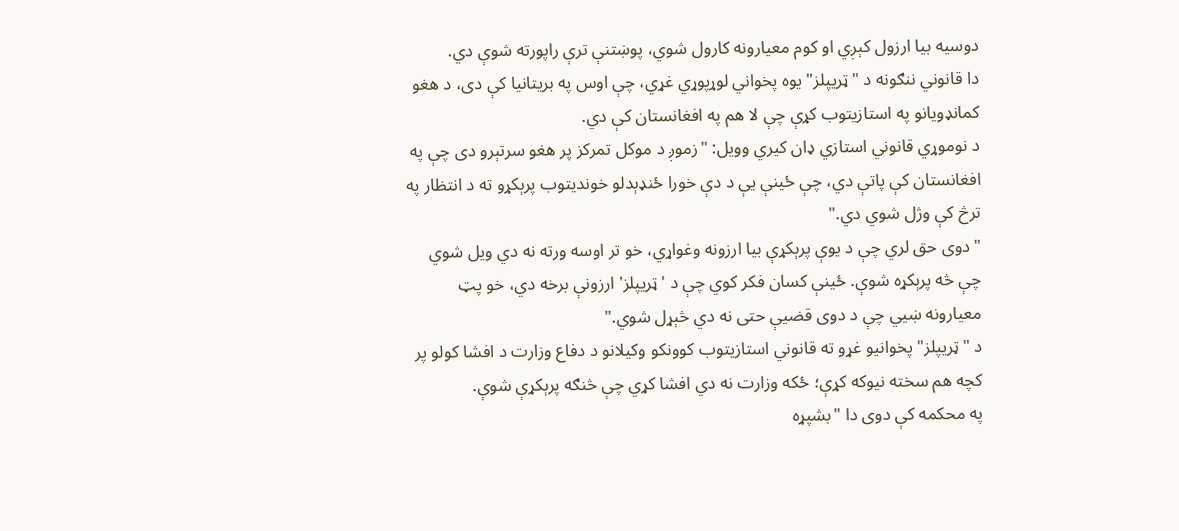دوسیه بیا ارزول کېږي او کوم معیارونه کارول شوي، پوښتنې ترې راپورته شوې دي.
دا قانوني ننګونه د "ټریپلز" یوه پخواني لوړپوړي غړي، چې اوس په بریتانیا کې دی، د هغو کمانډویانو په استازیتوب کړې چې لا هم په افغانستان کې دي.
د نوموړي قانوني استازي ډان کیري وویل: "زموږ د موکل تمرکز پر هغو سرتېرو دی چې په افغانستان کې پاتې دي، چې ځینې یې د دې خورا ځنډېدلو خوندیتوب پرېکړو ته د انتظار په ترڅ کې وژل شوي دي."
"دوی حق لري چې د یوې پرېکړې بیا ارزونه وغواړي، خو تر اوسه ورته نه دي ویل شوي چې څه پرېکړه شوې. ځینې کسان فکر کوي چې د 'ټریپلز' ارزونې برخه دي، خو پټ معیارونه ښيي چې د دوی قضیې حتی نه دي څېړل شوي."
د "ټریپلز" پخوانیو غړو ته قانوني استازیتوب کوونکو وکیلانو د دفاع وزارت د افشا کولو پر کچه هم سخته نیوکه کړې؛ ځکه وزارت نه دي افشا کړي چې څنګه پرېکړې شوې.
په محکمه کې دوی دا "بشپړه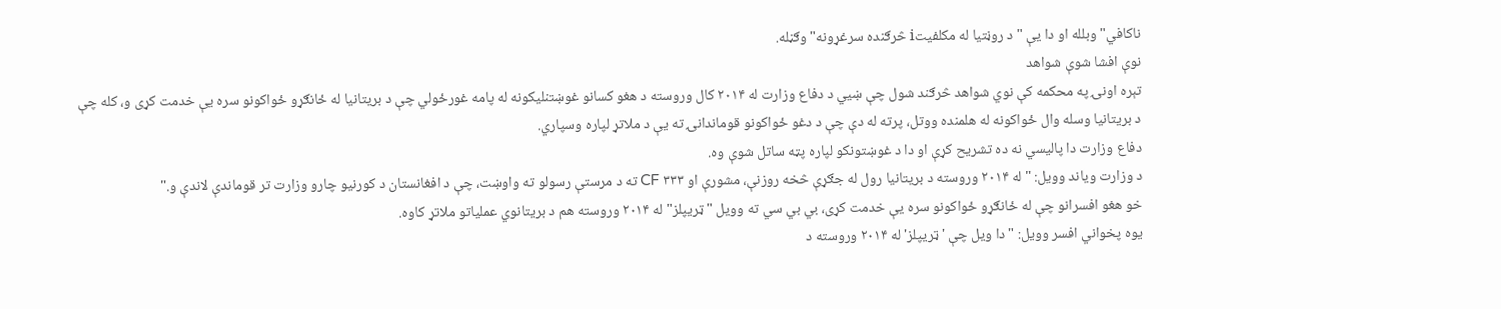ناکافي" وبلله او دا یې "د روڼتیا له مکلفیتi څرګنده سرغړونه" وګڼله.
نوې افشا شوې شواهد
تېره اونۍ په محکمه کې نوي شواهد څرګند شول چې ښيي د دفاع وزارت له ۲۰۱۴ کال وروسته د هغو کسانو غوښتنلیکونه له پامه غورځولي چې د بریتانیا له ځانګړو ځواکونو سره یې خدمت کړی و، کله چې د بریتانیا وسله وال ځواکونه له هلمنده ووتل، پرته له دې چې د دغو ځواکونو قوماندانۍ ته یې د ملاتړ لپاره وسپاري.
دفاع وزارت دا پالیسي نه ده تشریح کړې او دا د غوښتونکو لپاره پټه ساتل شوې وه.
د وزارت ویاند وویل: "له ۲۰۱۴ وروسته د بریتانیا رول له جګړې څخه روزنې، مشورې او CF ۳۳۳ ته د مرستې رسولو ته واوښت، چې د افغانستان د کورنیو چارو وزارت تر قوماندې لاندې و."
خو هغو افسرانو چې له ځانګړو ځواکونو سره یې خدمت کړی، بي بي سي ته وویل "ټریپلز" له ۲۰۱۴ وروسته هم د بریتانوي عملیاتو ملاتړ کاوه.
یوه پخواني افسر وویل: "دا ویل چې 'ټریپلز' له ۲۰۱۴ وروسته د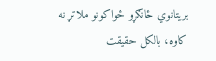بریتانوي ځانګړو ځواکونو ملاتړ نه کاوه، بالکل حقیقت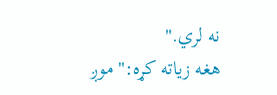نه لري."
هغه زیاته کړه:"موږ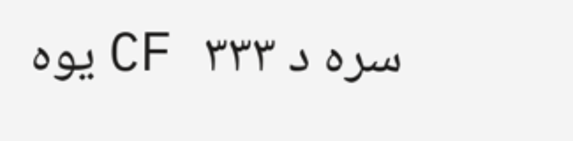سره د CF ۳۳۳ یوه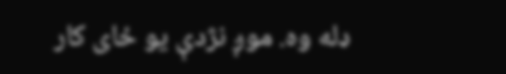ډله وه. موږ نژدې یو ځای کار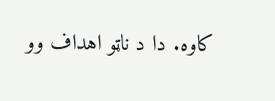کاوه. دا د ناټو اهداف وو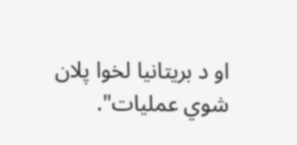او د بریتانیا لخوا پلان شوي عملیات".